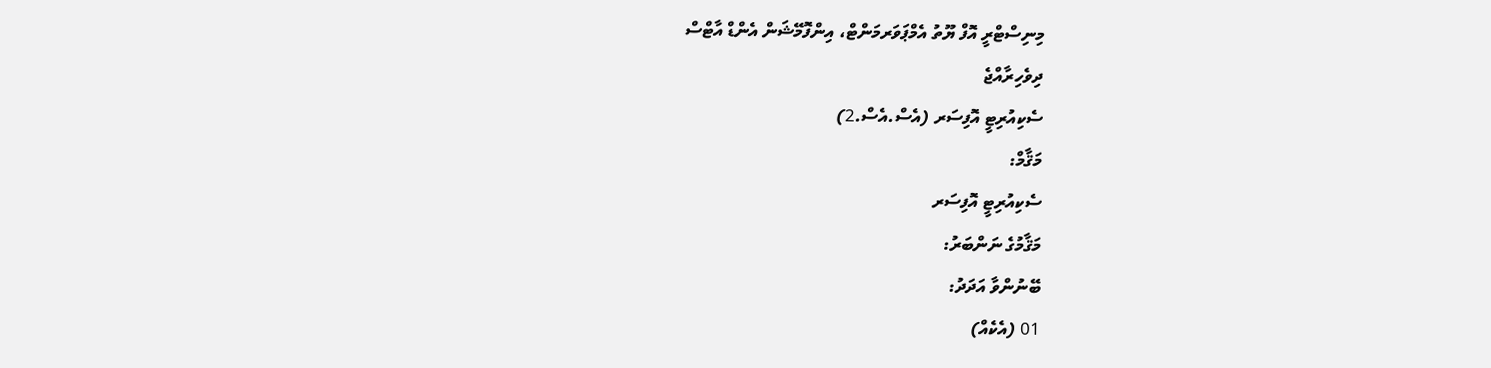މިނިސްޓްރީ އޮފް ޔޫތު އެމްޕަވަރމަންޓް، އިންފޮމޭޝަން އެންޑް އާޓްސް
ދިވެހިރާއްޖެ
ސެކިއުރިޓީ އޮފިސަރ (އެސް.އެސް.2)
މަޤާމް:
ސެކިއުރިޓީ އޮފިސަރ
މަޤާމުގެ ނަންބަރު:
ބޭނުންވާ އަދަދު:
01 (އެކެއް)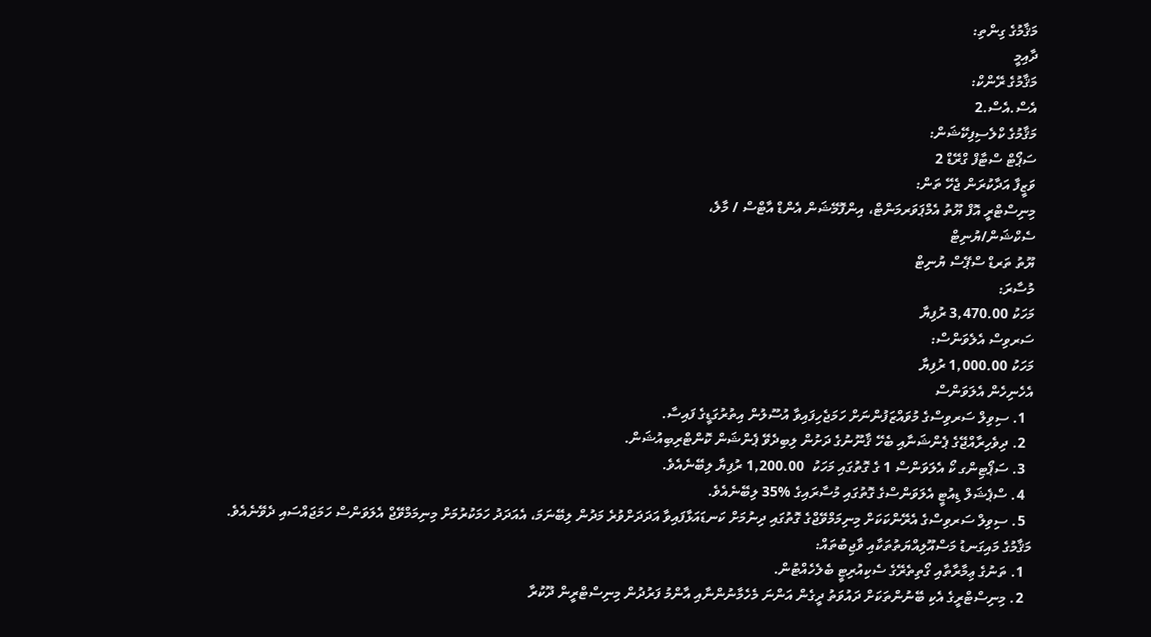މަޤާމުގެ ގިންތި:
ދާއިމީ
މަޤާމުގެ ރޭންކް:
އެސް.އެސް.2
މަޤާމުގެ ކްލެސިފިކޭޝަން:
ސަޕޯޓް ސްޓާފް ގްރޭޑް 2
ވަޒީފާ އަދާކުރަން ޖެހޭ ތަން:
މިނިސްޓްރީ އޮފް ޔޫތު އެމްޕަވަރމަންޓް، އިންފޮމޭޝަން އެންޑް އާޓްސް / މާލެ،
ސެކްޝަން/ޔުނިޓް
ޔޫތު ތަރޑް ސްޕޭސް ޔުނިޓް
މުސާރަ:
މަހަކު 3,470.00 ރުފިޔާ
ސަރވިސް އެލެވަންސް:
މަހަކު 1,000.00 ރުފިޔާ
އެހެނިހެން އެލަވަންސް
  1. ސިވިލް ސަރވިސްގެ މުވައްޒަފުންނަށް ހަމަޖެހިފައިވާ އުސޫލުން އިތުރުގަޑީގެ ފައިސާ.
  2. ދިވެހިރާއްޖޭގެ ޕެންޝަނާއި ބެހޭ ޤާނޫނުގެ ދަށުން ލިބިދެވޭ ޕެންޝަން ކޮންޓްރިބިއުޝަން.
  3. ސަޕޯޓިންގ ކޯ އެލަވަންސް 1 ގެ ގޮތުގައި މަހަކު  1,200.00 ރުފިޔާ ލިބޭނެއެވެ.
  4. ސްޕެޝަލް ޑިއުޓީ އެލަވަންސްގެ ގޮތުގައި މުސާރައިގެ %35 ލިބޭނެއެވެ.
  5. ސިވިލް ސަރވިސްގެ އެރޭންކަކަށް މިނިމަމްވޭޖްގެ ގޮތުގައި ދިނުމަށް ކަނޑައަޅާފައިވާ އަދަދަށްވުރެ މަދުން ލިބޭނަމަ، އެއަދަދު ހަމަކުރުމަށް މިނިމަމްވޭޖް އެލަވަންސް ހަމަޖައްސައި ދެވޭނެއެވެ.
މަޤާމުގެ މައިގަނޑު މަސްއޫލިއްޔަތުތަކާއި ވާޖިބުތައް:
  1. ތަނުގެ ޢިމާރާތާއި ގޯތިތެރޭގެ ސެކިއުރިޓީ ބެލެހެއްޓުން.
  2. މިނިސްޓްރީގެ އެކި ބޭނުންތަކަށް ދައުވަތު ދީގެން އަންނަ މެހެމާނުންނާއި އާންމު ފަރުދުން މިނިސްޓްރީން ދޫކުރާ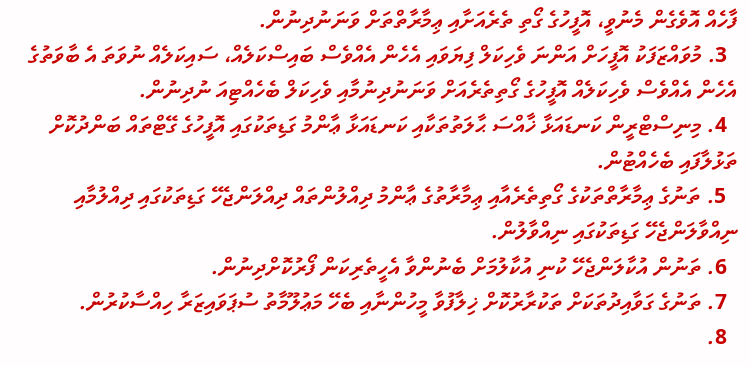ފާހެއް އޮވެގެން މެނުވީ، އޮފީހުގެ ގޯތި ތެރެއަށާއި ޢިމާރާތްތަށް ވަނަނުދިނުން.
  3. މުވައްޒަފަކު އޮފީހަށް އަންނަ ވެހިކަލް ފިޔަވައި އެހެން އެއްވެސް ބައިސްކަލެއް، ސައިކަލެއް ނުވަތަ އެ ބާވަތުގެ އެހެން އެއްވެސް ވެހިކަލެއް އޮފީހުގެ ގޯތިތެރެއަށް ވަނަނުދިނުމާއި ވެހިކަލް ބެހެއްޓިއަ ނުދިނުން.
  4. މިނިސްޓްރީން ކަނޑައަޅާ ޚާއްސަ ޙާލަތުތަކާއި ކަނޑައަޅާ ޢާންމު ގަޑިތަކުގައި އޮފީހުގެ ގޭޓްތައް ބަންދުކޮށް ތަޅުލާފައި ބެހެއްޓުން.
  5. ތަނުގެ ޢިމާރާތްތަކުގެ ގޯތިތެރެއާއި ޢިމާރާތުގެ ޢާންމު ދިއްލުންތައް ދިއްލަންޖެހޭ ގަޑިތަކުގައި ދިއްލުމާއި ނިއްވާލަންޖެހޭ ގަޑިތަކުގައި ނިއްވާލުން.
  6. ތަނުން އުކާލަންޖެހޭ ކުނި އުކާލުމަށް ބެނުންވާ އެހީތެރިކަން ފޯރުކޮށްދިނުން.
  7. ތަނުގެ ގަވާއިދުތަކަށް ތަކުރާރުކޮށް ޚިލާފުވާ މީހުންނާއި ބެހޭ މަޢުލޫމާތު ސުޕަވައިޒަރާ ހިއްސާކުރުން.
  8.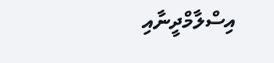އިސްލާމްދީނާއި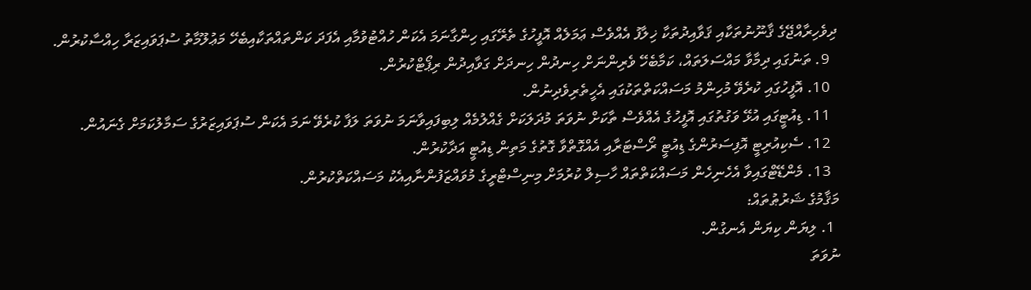ދިވެހިރާއްޖޭގެ ޤާނޫނުތަކާއި ޤަވާއިދުތަކާ ޚިލާފު އެއްވެސް ޢަމަލެއް އޮފީހުގެ ތެރޭގައި ހިންގާނަމަ އެކަން ހުއްޓުވުމާއި އެފަދަ ކަންތައްތަކާއިބެހޭ މަޢުލޫމާތު ސުޕަވައިޒަރާ ހިއްސާކުރުން.
  9. ތަނުގައި ދިމާވާ މައްސަލަތައް، ކަމާބެހޭ ވެރިންނަށް ހިނދުން ހިނދަށް ގަވާއިދުން ރިޕޯޓްކުރުން.
  10. އޮފީހުގައި ކުރެވޭ މުހިންމު މަސައްކަތްތަކުގައި އެހީތެރިވެދިނުން.
  11. ޑިއުޓީގައި އުޅޭ ވަގުތުގައި އޮފީހުގެ އެއްވެސް ތާކަށް ނުވަތަ މުދަލަކަށް ގެއްލުމެއް ލިބިފައިވާނަމަ ނުވަތަ ލަފާ ކުރެވޭ ނަމަ އެކަން ސުޕަވައިޒަރުގެ ސަމާލުކަމަށް ގެނައުން.
  12. ސެކިއުރިޓީ އޮފިސަރުންގެ ޑިއުޓީ ރޯސްޓަރާއި އެއްގޮތްވާ ގޮތުގެ މަތިން ޑިއުޓީ އަދާކުރުން.
  13. މެންޑޭޓްގައިވާ އެހެނިހެން މަސައްކަތްތައް ހާސިލް ކުރުމަށް މިނިސްޓްރީގެ މުވައްޒަފުންނާއިއެކު މަސައްކަތްކުރުން.
މަޤާމުގެ ޝަރުޠުތައް:
 1. ލިޔަން ކިޔަން އެނގުން.
ނުވަތަ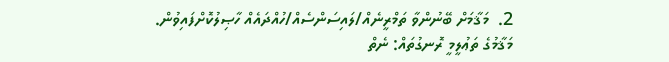2.  މަޤާމަށް ބޭނުންވާ ތަމްރީނެއް/ލައިސަންސެއް/ހުއްދައެއް ހާޞިލުކޮށްފައިވުން.
މަޤާމުގެ ތަޢުލީމީ ރޮނގުތައް: ނެތް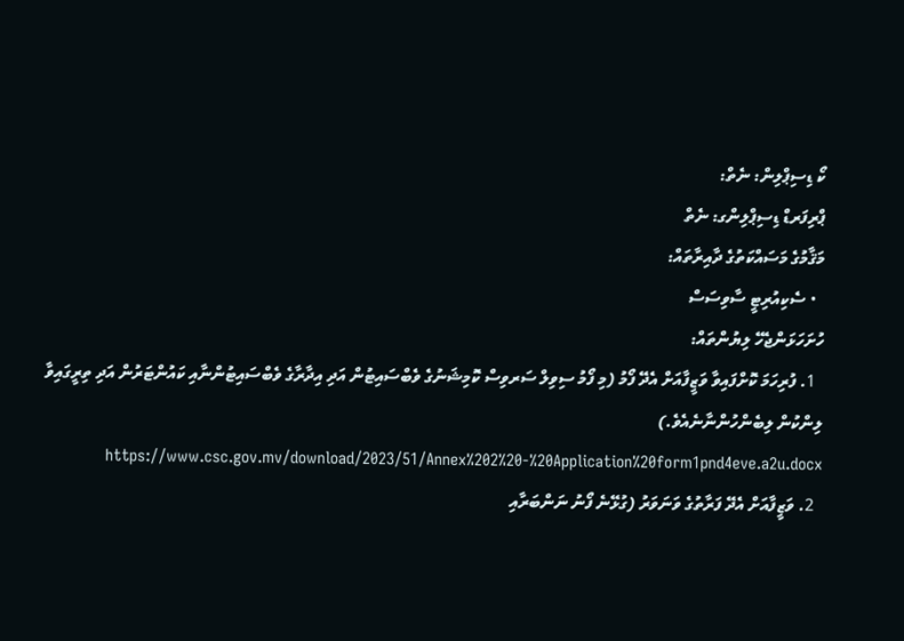ކޯ ޑިސިޕްލިން: ނެތް:
ޕްރިފަރޑް ޑިސިޕްލިންގ: ނެތް
މަޤާމުގެ މަސައްކަތުގެ ދާއިރާތައް:
  • ސެކިއުރިޓީ ސާވިސަސް
ހުށަހަޅަންޖެހޭ ލިޔުންތައް:
  1. ފުރިހަމަ ކޮށްފައިވާ ވަޒީފާއަށް އެދޭ ފޯމު (މި ފޯމު ސިވިލް ސަރވިސް ކޮމިޝަނުގެ ވެބްސައިޓުން އަދި އިދާރާގެ ވެބްސައިޓުންނާއި ކައުންޓަރުން އަދި ތިރީގައިވާ ލިންކުން ލިބެންހުންނާނެއެވެ.)  https://www.csc.gov.mv/download/2023/51/Annex%202%20-%20Application%20form1pnd4eve.a2u.docx
  2. ވަޒީފާއަށް އެދޭ ފަރާތުގެ ވަނަވަރު (ގުޅޭނެ ފޯނު ނަންބަރާއި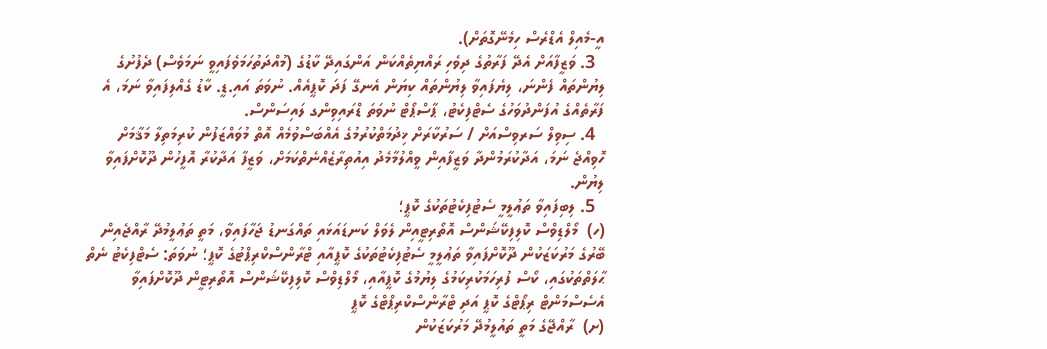އީ-މެއިލް އެޑްރެސް ހިމެނޭގޮތަށް).
  3. ވަޒީފާއަށް އެދޭ ފަރާތުގެ ދިވެހި ރައްޔިތެއްކަން އަންގައިދޭ ކާޑުގެ (މުއްދަތުހަމަވެފައިވީ ނަމަވެސް) ދެފުށުގެ ލިޔުންތައް ފެންނަ، ލިޔެފައިވާ ލިޔުންތައް ކިޔަން އެނގޭ ފަދަ ކޮޕީއެއް. ނުވަތަ އައި.ޑީ. ކާޑު ގެއްލިފައިވާ ނަމަ، އެ ފަރާތެއްގެ އުފަންދުވަހުގެ ސެޓްފިކެޓު، ޕާސްޕޯޓް ނުވަތަ ޑްރައިވިންގ ލައިސަންސް.
  4. ސިވިލް ސަރވިސްއަށް / ސަރުކާރަށް ޚިދުމަތްކުރުމުގެ އެއްބަސްވުމެއް އޮތް މުވައްޒަފުން ކުރިމަތިލާ މަޤާމަށް ހޮވިއްޖެ ނަމަ، އަދާކުރަމުންދާ ވަޒީފާއިން ވީއްލުމާމެދު އިއުތިރާޒެއްނެތްކަމަށް، ވަޒީފާ އަދާކުރާ އޮފީހުން ދޫކޮށްފައިވާ ލިޔުން.
  5. ލިބިފައިވާ ތަޢުލީމީ ސެޓުފިކެޓުތަކުގެ ކޮޕީ؛
(ހ)  މޯލްޑިވްސް ކޮލިފިކޭޝަންސް އޮތޯރިޓީއިން ލެވަލް ކަނޑައަޅައި ތައްގަނޑު ޖަހާފައިވާ، މަތީ ތަޢުލީމުދޭ ރާއްޖެއިން ބޭރުގެ މަރުކަޒަކުން ދޫކޮށްފައިވާ ތަޢުލީމީ ސެޓުފިކެޓުތަކުގެ ކޮޕީއާއި ޓްރާންސްކްރިޕްޓުގެ ކޮޕީ؛ ނުވަތަ: ސެޓްފިކެޓު ނެތް ޙާލަތްތަކުގައި، ކޯސް ފުރިހަމަކުރިކަމުގެ ލިޔުމުގެ ކޮޕީއާއި، މޯލްޑިވްސް ކޮލިފިކޭޝަންސް އޮތޯރިޓީން ދޫކޮށްފައިވާ އެސެސްމަންޓް ރިޕޯޓްގެ ކޮޕީ އަދި ޓްރާންސްކްރިޕްޓްގެ ކޮޕީ
(ށ)  ރާއްޖޭގެ މަތީ ތައުލީމުދޭ މަރުކަޒަކުން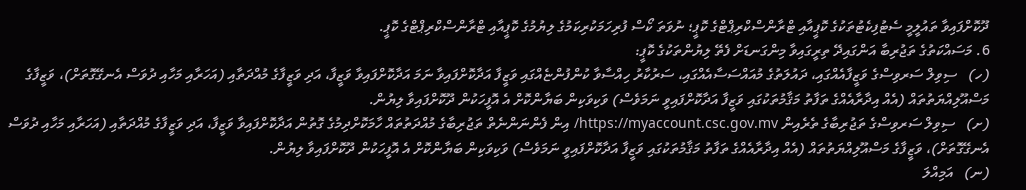ދޫކޮށްފައިވާ ތައުލީމީ ސެޓުފިކެޓުތަކުގެ ކޮޕީއާއި ޓްރާންސްކްރިޕްޓްގެ ކޮޕީ؛ ނުވަތަ ކޯސް ފުރިހަމަކުރިކަމުގެ ލިޔުމުގެ ކޮޕީއާއި ޓްރާންސްކްރިޕްޓްގެ ކޮޕީ.
6. މަސައްކަތުގެ ތަޖުރިބާ އަންގައިދޭ ތިރީގައިވާ މިންގަނޑަށް ފެތޭ ލިޔުންތަކުގެ ކޮޕީ:
(ހ)   ސިވިލް ސަރވިސްގެ ވަޒީފާއެއްގައި، ދައުލަތުގެ މުއައްސަސާއެއްގައި، ސަރުކާރު ހިއްސާވާ ކުންފުންޏެއްގައި ވަޒީފާ އަދާކޮށްފައިވާ ނަމަ އަދާކޮށްފައިވާ ވަޒީފާ، އަދި ވަޒީފާގެ މުއްދަތާއި (އަހަރާއި މަހާއި ދުވަސް އެނގޭގޮތަށް)، ވަޒީފާގެ މަސްއޫލިއްޔަތުތައް (އެއް އިދާރާއެއްގެ ތަފާތު މަޤާމުތަކުގައި ވަޒީފާ އަދާކޮށްފައިވީ ނަމަވެސް) ވަކިވަކިން ބަޔާންކޮށް އެ އޮފީހަކުން ދޫކޮށްފައިވާ ލިޔުން.
(ށ)   ސިވިލް ސަރވިސްގެ ތަޖުރިބާގެ ތެރެއިން https://myaccount.csc.gov.mv/ އިން ފެންނަންނެތް ތަޖުރިބާގެ މުއްދަތުތައް ހާމަކޮށްދިމުގެ ގޮތުން އަދާކޮށްފައިވާ ވަޒީފާ، އަދި ވަޒީފާގެ މުއްދަތާއި (އަހަރާއި މަހާއި ދުވަސް އެނގޭގޮތަށް)، ވަޒީފާގެ މަސްއޫލިއްޔަތުތައް (އެއް އިދާރާއެއްގެ ތަފާތު މަޤާމުތަކުގައި ވަޒީފާ އަދާކޮށްފައިވީ ނަމަވެސް) ވަކިވަކިން ބަޔާންކޮށް އެ އޮފީހަކުން ދޫކޮށްފައިވާ ލިޔުން.
(ނ)   އަމިއްލަ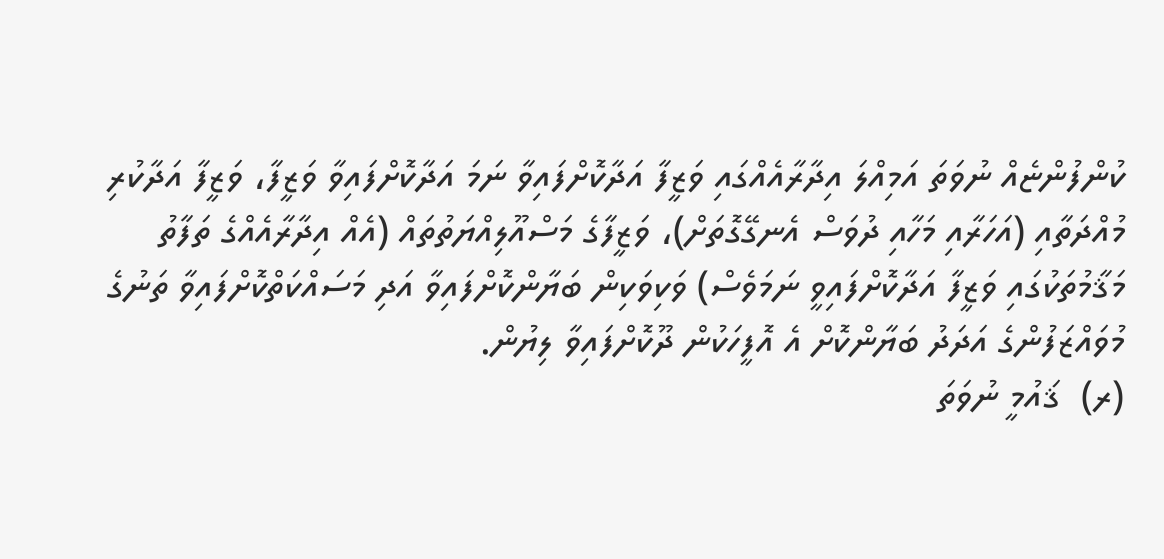ކުންފުންޏެއް ނުވަތަ އަމިއްލަ އިދާރާއެއްގައި ވަޒީފާ އަދާކޮށްފައިވާ ނަމަ އަދާކޮށްފައިވާ ވަޒީފާ، ވަޒީފާ އަދާކުރި މުއްދަތާއި (އަހަރާއި މަހާއި ދުވަސް އެނގޭގޮތަށް)، ވަޒީފާގެ މަސްއޫލިއްޔަތުތައް (އެއް އިދާރާއެއްގެ ތަފާތު މަޤާމުތަކުގައި ވަޒީފާ އަދާކޮށްފައިވީ ނަމަވެސް) ވަކިވަކިން ބަޔާންކޮށްފައިވާ އަދި މަސައްކަތްކޮށްފައިވާ ތަނުގެ މުވައްޒަފުންގެ އަދަދު ބަޔާންކޮށް އެ އޮފީހަކުން ދޫކޮށްފައިވާ ލިޔުން.
(ރ)  ޤައުމީ ނުވަތަ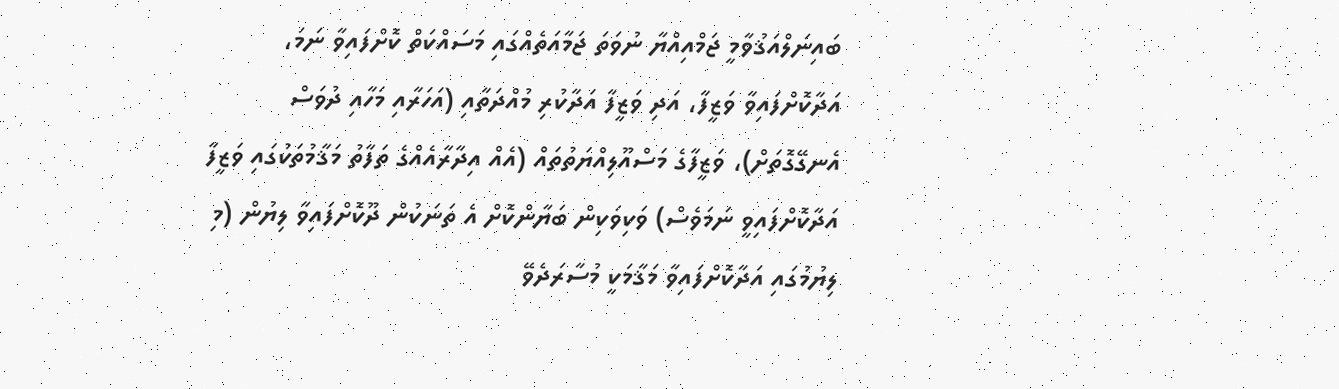ބައިނަލްއަޤުވާމީ ޖަމްއިއްޔާ ނުވަތަ ޖަމާއަތެއްގައި މަސައްކަތް ކޮށްފައިވާ ނަމަ، އަދާކޮށްފައިވާ ވަޒީފާ، އަދި ވަޒީފާ އަދާކުރި މުއްދަތާއި (އަހަރާއި މަހާއި ދުވަސް އެނގޭގޮތަށް)، ވަޒީފާގެ މަސްއޫލިއްޔަތުތައް (އެއް އިދާރާއެއްގެ ތަފާތު މަޤާމުތަކުގައި ވަޒީފާ އަދާކޮށްފައިވީ ނަމަވެސް) ވަކިވަކިން ބަޔާންކޮށް އެ ތަނަކުން ދޫކޮށްފައިވާ ލިޔުން (މި ލިޔުމުގައި އަދާކޮށްފައިވާ މަޤާމަކީ މުސާރަދެވޭ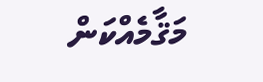މަޤާމެއްކަން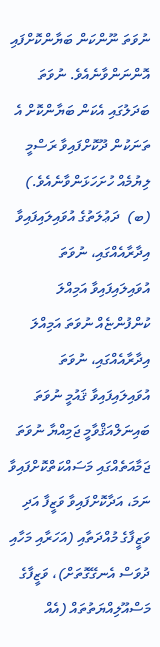ނުވަތަ ނޫންކަން ބަޔާންކޮށްފައި އޮންނަންވާނެއެވެ. ނުވަތަ ބަދަލުގައި އެކަން ބަޔާންކޮށް އެ ތަނަކުން ދޫކޮށްފައިވާ ރަސްމީ ލިޔުމެއް ހުށަހަޅަންވާނެއެވެ.)
(ބ)  ދަޢުލަތުގެ އުވައިލައިފައިވާ އިދާރާއެއްގައި، ނުވަތަ އުވައިލައިފައިވާ އަމިއްލަ ކުންފުންޏެއް ނުވަތަ އަމިއްލަ އިދާރާއެއްގައި، ނުވަތަ އުވައިލައިފައިވާ ޤައުމީ ނުވަތަ ބައިނަލްއަޤްވާމީ ޖަމިއްޔާ ނުވަތަ ޖަމާއަތެއްގައި މަސައްކަތްކޮށްފައިވާ ނަމަ، އަދާކޮށްފައިވާ ވަޒީފާ އަދި ވަޒީފާގެ މުއްދަތާއި (އަހަރާއި މަހާއި ދުވަސް އެނގޭގޮތަށް)، ވަޒީފާގެ މަސްއޫލިއްޔަތުތައް (އެއް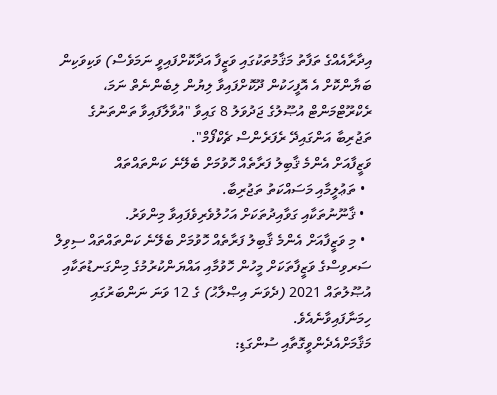އިދާރާއެއްގެ ތަފާތު މަޤާމުތަކުގައި ވަޒީފާ އަދާކޮށްފައިވީ ނަމަވެސް) ވަކިވަކިން ބަޔާންކޮށް އެ އޮފީހަކުން ދޫކޮށްފައިވާ ލިޔުން ލިބެންނެތް ނަމަ، ރެކްރޫޓްމަންޓް އުޞޫލުގެ ޖަދުވަލު 8 ގައިވާ "އުވާލާފައިވާ ތަންތަނުގެ ތަޖުރިބާ އަންގައިދޭ ރެފަރެންސް ޗެކްފޯމް".
ވަޒީފާއަށް އެންމެ ޤާބިލު ފަރާތެއް ހޮވުމަށް ބެލޭނެ ކަންތައްތައް
  • ތަޢުލީމާއި މަސައްކަތު ތަޖުރިބާ.
  • ޤާނޫނުތަކާއި ގަވާއިދުތަކަށް އަހުލުވެރިވެފައިވާ މިންވަރު.
  • މި ވަޒީފާއަށް އެންމެ ޤާބިލު ފަރާތެއް ހޮވުމަށް ބެލޭނެ ކަންތައްތައް ސިވިލް ސަރވިސްގެ ވަޒީފާތަކަށް މީހުން ހޮވުމާއި އައްޔަންކުރުމުގެ މިންގަނޑުތަކާއި އުޞޫލުތައް 2021 (ދެވަނަ އިޞްލާޙު) ގެ 12 ވަނަ ނަންބަރުގައި ހިމަނާފައިވާނެއެވެ.
މަޤާމަށްއެދެންވީގޮތާއި ސުންގަޑި: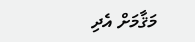މަޤާމަށް އެދި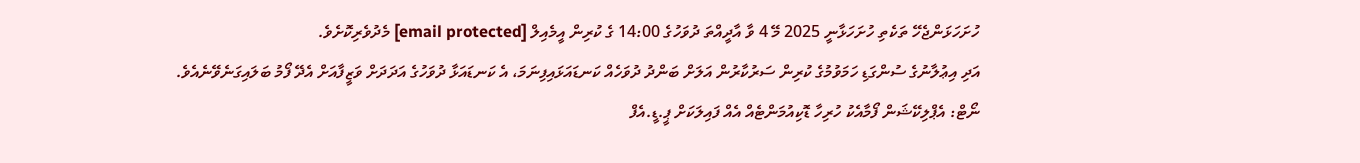ހުށަހަޅަންޖެހޭ ތަކެތި ހުށަހަޅާނީ 2025 މޭ 4 ވާ އާދީއްތަ ދުވަހުގެ 14:00 ގެ ކުރިން އީމެއިލް [email protected] މެދުވެރިކޮށެވެ.
އަދި އިޢުލާނުގެ ސުންގަޑި ހަމަވުމުގެ ކުރިން ސަރުކާރުން އަލަށް ބަންދު ދުވަހެއް ކަނޑައަޅައިފިނަމަ، އެ ކަނޑައަޅާ ދުވަހުގެ އަދަދަށް ވަޒީފާއަށް އެދޭ ފޯމު ބަލައިގަނެވޭނެއެވެ.
ނޯޓް: އެޕްލިކޭޝަން ފޯމާއެކު ހުރިހާ ޑޮކިއުމަންޓެއް އެއް ފައިލަކަށް ޕީ.ޑީ.އެފް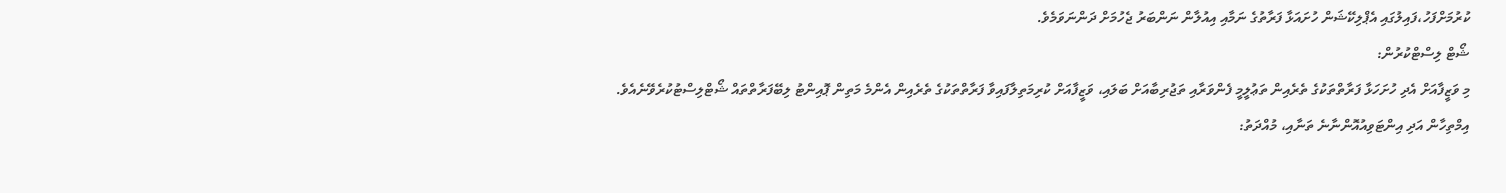ކުރުމަށްފަހު،ފައިލުގައި އެޕްލިކޭޝަން ހުށައަޅާ ފަރާތުގެ ނަމާއި އިއުލާން ނަންބަރު ޖެހުމަށް ދަންނަވަމެވެ.
ޝޯޓް ލިސްޓްކުރުން:
މި ވަޒީފާއަށް އެދި ހުށަހަޅާ ފަރާތްތަކުގެ ތެރެއިން ތަޢުލީމީ ފެންވަރާއި ތަޖުރިބާއަށް ބަލައި، ވަޒީފާއަށް ކުރިމަތިލާފައިވާ ފަރާތްތަކުގެ ތެރެއިން އެންމެ މަތިން ޕޮއިންޓު ލިބޭފަރާތްތައް ޝޯޓްލިސްޓުކުރެވޭނެއެވެ.
އިމްތިހާން އަދި އިންޓަވިއުއޮންނާނެ ތަނާއި، މުއްދަތު: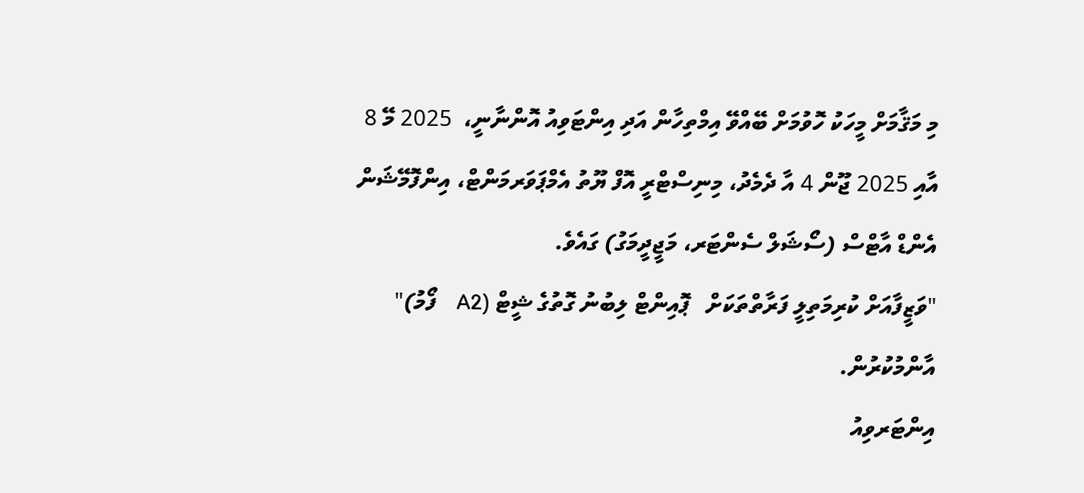މި މަޤާމަށް މީހަކު ހޮވުމަށް ބޭއްވޭ އިމްތިހާން އަދި އިންޓަވިއު އޮންނާނީ،  2025 މޭ 8 އާއި 2025 ޖޫން 4 އާ ދެމެދު، މިނިސްޓްރީ އޮފް ޔޫތު އެމްޕަވަރމަންޓް، އިންފޮމޭޝަން އެންޑް އާޓްސް (ސޯޝަލް ސެންޓަރ، މަޖީދީމަގު) ގައެވެ.
"ވަޒީފާއަށް ކުރިމަތިލީ ފަރާތްތަކަށް   ޕޮއިންޓް ލިބުނު ގޮތުގެ ޝީޓް (A2    ފޯމު)" އާންމުކުރުން.
އިންޓަރވިއު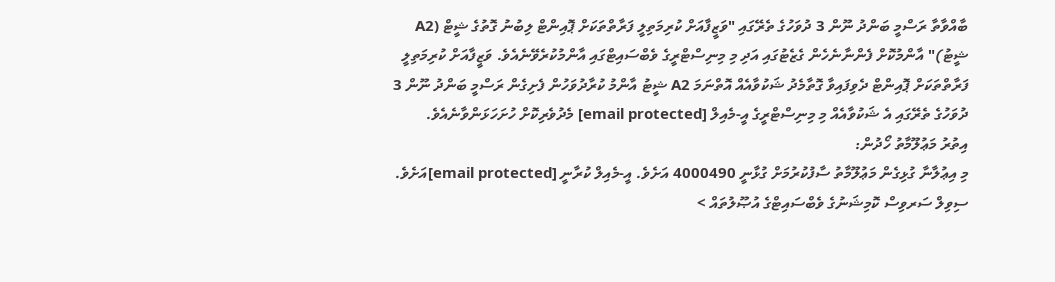ބާއްވާތާ ރަސްމީ ބަންދު ނޫން 3 ދުވަހުގެ ތެރޭގައި "ވަޒީފާއަށް ކުރިމަތިލީ ފަރާތްތަކަށް ޕޮއިންޓް ލިބުނު ގޮތުގެ ޝީޓް (A2 ޝީޓު)" އާންމުކޮށް ފެންނާނެހެން ގެޒެޓުގައި އަދި މި މިނިސްޓްރީގެ ވެބްސައިޓްގައި އާންމުކުރެވޭނެއެވެ. ވަޒީފާއަށް ކުރިމަތިލީ ފަރާތްތަކަށް ޕޮއިންޓް ދެވިފައިވާ ގޮތާމެދު ޝަކުވާއެއް އޮތްނަމަ A2 ޝީޓު އާންމު ކުރާދުވަހުން ފެށިގެން ރަސްމީ ބަންދު ނޫން 3 ދުވަހުގެ ތެރޭގައި އެ ޝަކުވާއެއް މި މިނިސްޓްރީގެ އީ-މެއިލް [email protected] މެދުވެރިކޮށް ހުށަހަޅަންވާނެއެވެ.
އިތުރު މަޢުލޫމާތު ހޯދުން:
މި އިޢުލާނާ ގުޅިގެން މަޢުލޫމާތު ސާފުކުރުމަށް ގުޅާނީ 4000490 އަށެވެ. އީ-މެއިލް ކުރާނީ [email protected]އަށެވެ. ސިވިލް ސަރވިސް ކޮމިޝަނުގެ ވެބްސައިޓްގެ އުޞޫލުތައް >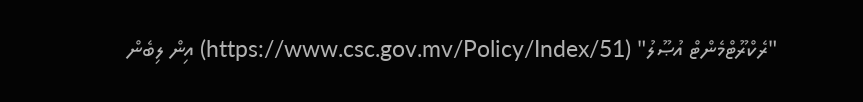"ރެކްރޫޓްމެންޓް އުޞޫލު" (https://www.csc.gov.mv/Policy/Index/51) އިން ލިބެން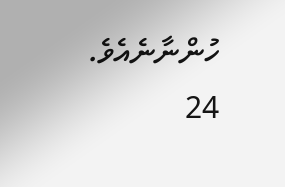ހުންނާނެއެވެ.
24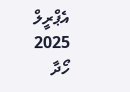އެޕްރީލް 2025
ހޯދާ